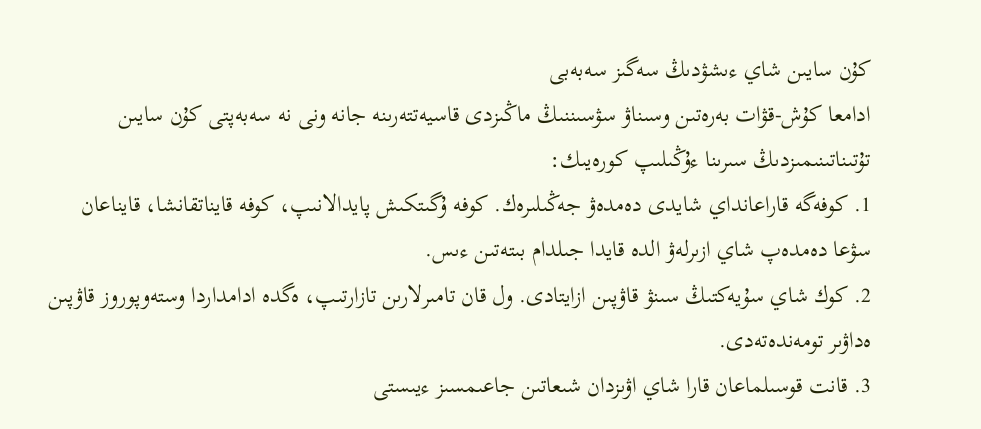كۇن سايىن شاي ءىشۋدىڭ سەگىز سەبەبى
ادامعا كۇش-قۋات بەرەتىن وسىناۋ سۋسىننىڭ ماڭىزدى قاسيەتتەرىنە جانە ونى نە سەبەپتى كۇن سايىن تۇتىناتىنىمىزدىڭ سىرىنا ءۇڭىلىپ كورەيىك:
1. كوفەگە قاراعانداي شايدى دەمدەۋ جەڭىلىرەك. كوفە ۇگىتكىش پايدالانىپ، كوفە قايناتقانشا، قايناعان سۋعا دەمدەپ شاي ازىرلەۋ الدە قايدا جىلدام بىتەتىن ءىس.
2. كوك شاي سۇيەكتىڭ سىنۋ قاۋپىن ازايتادى. ول قان تامىرلارىن تازارتىپ، ەگدە ادامداردا وستەوپوروز قاۋپىن ەداۋىر تومەندەتەدى.
3. قانت قوسىلماعان قارا شاي اۋىزدان شىعاتىن جاعىمسىز ءيىستى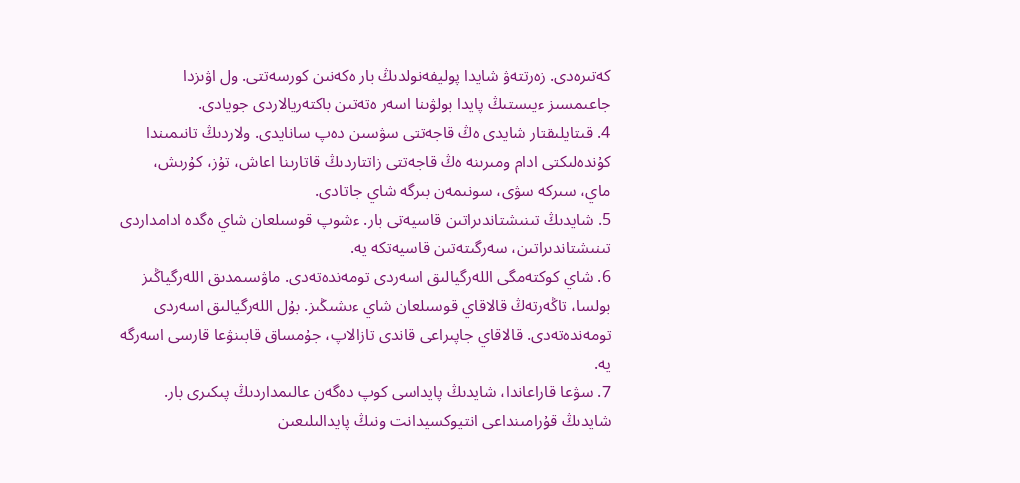كەتىرەدى. زەرتتەۋ شايدا پوليفەنولدىڭ بار ەكەنىن كورسەتتى. ول اۋىزدا جاعىمسىز ءيىستىڭ پايدا بولۋىنا اسەر ەتەتىن باكتەريالاردى جويادى.
4. قىتايلىقتار شايدى ەڭ قاجەتتى سۋسىن دەپ سانايدى. ولاردىڭ تانىمىندا كۇندەلىكتى ادام ومىرىنە ەڭ قاجەتتى زاتتاردىڭ قاتارىنا اعاش، تۇز، كۇرىش، ماي، سىركە سۋى، سونىمەن بىرگە شاي جاتادى.
5. شايدىڭ تىنىشتاندىراتىن قاسيەتى بار. ءشوپ قوسىلعان شاي ەگدە ادامداردى تىنىشتاندىراتىن، سەرگىتەتىن قاسيەتكە يە.
6. شاي كوكتەمگى اللەرگيالىق اسەردى تومەندەتەدى. ماۋسىمدىق اللەرگياڭىز بولسا، تاڭەرتەڭ قالاقاي قوسىلعان شاي ءىشىڭىز. بۇل اللەرگيالىق اسەردى تومەندەتەدى. قالاقاي جاپىراعى قاندى تازالاپ، جۇمساق قابىنۋعا قارسى اسەرگە يە.
7. سۋعا قاراعاندا، شايدىڭ پايداسى كوپ دەگەن عالىمداردىڭ پىكىرى بار. شايدىڭ قۇرامىنداعى انتيوكسيدانت ونىڭ پايدالىلىعىن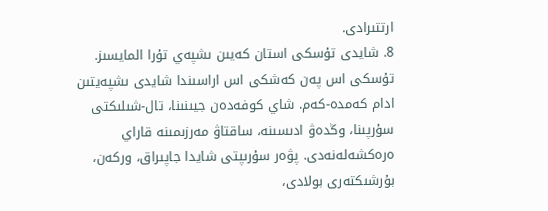ارتتىرادى.
8. شايدى تۇسكى استان كەيىن ىشپەي تۇرا المايسىز. تۇسكى اس پەن كەشكى اس اراسىندا شايدى ىشپەيتىن ادام كەمدە-كەم. شاي كوفەدەن جيىنىنا، تال-شىلىكتى سۇرپىنا، وڭدەۋ ادىسىنە، ساقتاۋ مەرزىمىنە قاراي ەرەكشەلەنەدى. پۋەر سۇرىپتى شايدا جاپىراق، وركەن، بۇرشىكتەرى بولادى،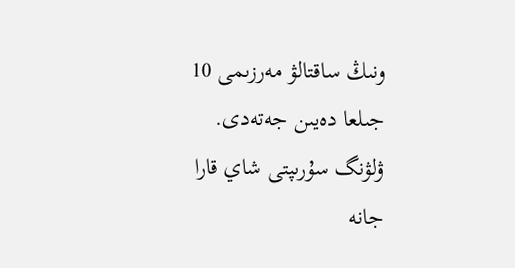ونىڭ ساقتالۋ مەرزىمى 10 جىلعا دەيىن جەتەدى. ۋلۋنگ سۇرىپتى شاي قارا جانە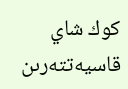كوك شاي قاسيەتتەرىن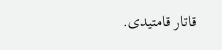قاتار قامتيدى.